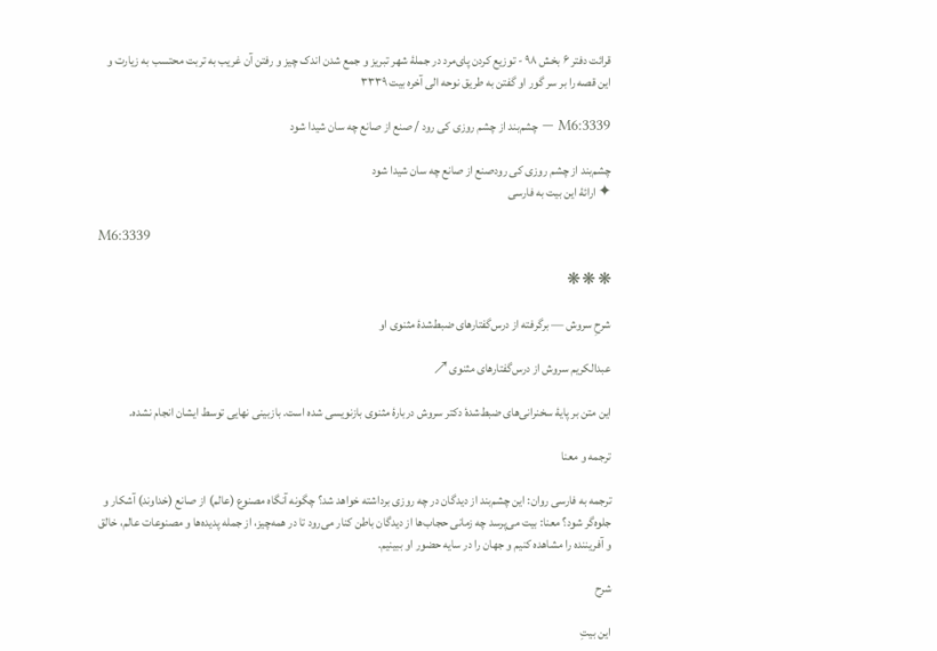قرائت دفتر ۶ بخش ۹۸ - توزیع کردن پای‌مرد در جملهٔ شهر تبریز و جمع شدن اندک چیز و رفتن آن غریب به تربت محتسب به زیارت و این قصه را بر سر گور او گفتن به طریق نوحه الی آخره بیت ۳۳۳۹

M6:3339 — چشم‌بند از چشم روزی کی رود / صنع از صانع چه سان شیدا شود

چشم‌بند از چشم روزی کی رودصنع از صانع چه سان شیدا شود
✦ ارائهٔ این بیت به فارسی

M6:3339

❋ ❋ ❋

شرحِ سروش — برگرفته از درس‌گفتارهای ضبط‌شدهٔ مثنوی او

عبدالکریم سروش از درس‌گفتارهای مثنوی ↗

این متن بر پایهٔ سخنرانی‌های ضبط‌شدهٔ دکتر سروش دربارهٔ مثنوی بازنویسی شده است. بازبینی نهایی توسط ایشان انجام نشده.

ترجمه و معنا

ترجمه به فارسی روان: این چشم‌بند از دیدگان در چه روزی برداشته خواهد شد؟ چگونه آنگاه مصنوع (عالم) از صانع (خداوند) آشکار و جلوه‌گر شود؟ معنا: بیت می‌پرسد چه زمانی حجاب‌ها از دیدگان باطن کنار می‌رود تا در همه‌چیز، از جمله پدیده‌ها و مصنوعات عالم، خالق و آفریننده را مشاهده کنیم و جهان را در سایه حضور او ببینیم.

شرح

این بیتِ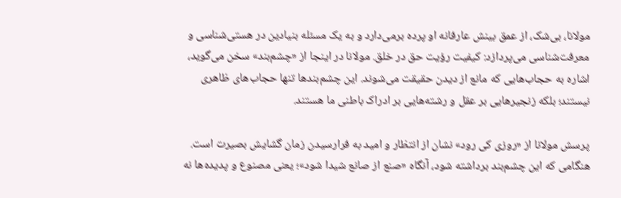مولانا، بی‌شک، از عمق بینش عارفانه او پرده برمی‌دارد و به یک مسئله بنیادین در هستی‌شناسی و معرفت‌شناسی می‌پردازد: کیفیت رؤیت حق در خلق. مولانا در اینجا از «چشم‌بند» سخن می‌گوید، اشاره به حجاب‌هایی که مانع از دیدن حقیقت می‌شوند. این چشم‌بندها تنها حجاب‌های ظاهری نیستند؛ بلکه زنجیرهایی بر عقل و رشته‌هایی بر ادراک باطنی ما هستند.

پرسش مولانا از «روزی کی رود» نشان از انتظار و امید به فرارسیدن زمان گشایش بصیرت است. هنگامی که این چشم‌بند برداشته شود، آنگاه «صنع از صانع شیدا شود»؛ یعنی مصنوع و پدیده‌ها نه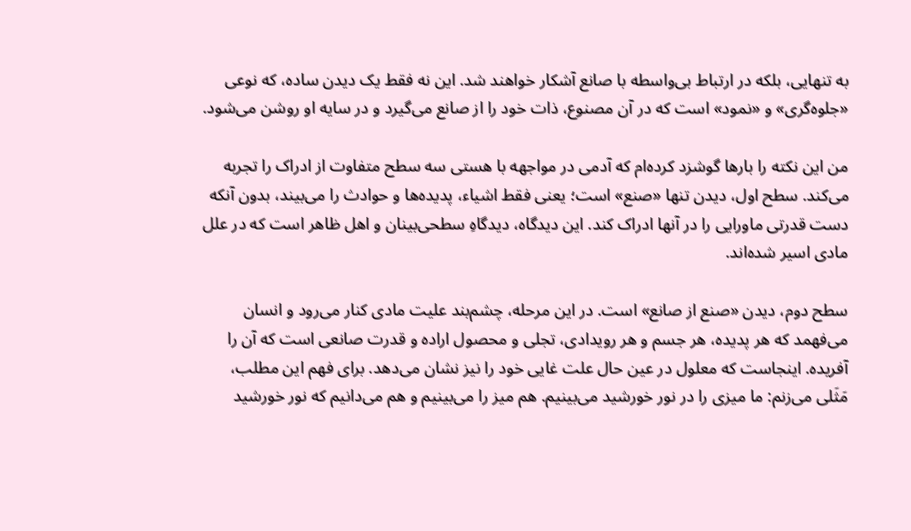به تنهایی، بلکه در ارتباط بی‌واسطه با صانع آشکار خواهند شد. این نه فقط یک دیدن ساده، که نوعی «جلوه‌گری» و «نمود» است که در آن مصنوع، ذات خود را از صانع می‌گیرد و در سایه او روشن می‌شود.

من این نکته را بارها گوشزد کرده‌ام که آدمی در مواجهه با هستی سه سطح متفاوت از ادراک را تجربه می‌کند. سطح اول، دیدن تنها «صنع» است؛ یعنی فقط اشیاء، پدیده‌ها و حوادث را می‌بیند، بدون آنکه دست قدرتی ماورایی را در آنها ادراک کند. این دیدگاه، دیدگاهِ سطحی‌بینان و اهل ظاهر است که در علل مادی اسیر شده‌اند.

سطح دوم، دیدن «صنع از صانع» است. در این مرحله، چشم‌بند علیت مادی کنار می‌رود و انسان می‌فهمد که هر پدیده، هر جسم و هر رویدادی، تجلی و محصول اراده و قدرت صانعی است که آن را آفریده. اینجاست که معلول در عین حال علت غایی خود را نیز نشان می‌دهد. برای فهم این مطلب، مَثَلی می‌زنم: ما میزی را در نور خورشید می‌بینیم. هم میز را می‌بینیم و هم می‌دانیم که نور خورشید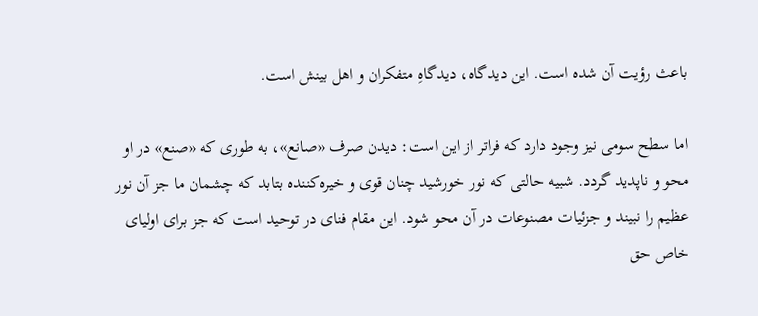باعث رؤیت آن شده است. این دیدگاه، دیدگاهِ متفکران و اهل بینش است.

اما سطح سومی نیز وجود دارد که فراتر از این است: دیدن صرف «صانع»، به طوری که «صنع» در او محو و ناپدید گردد. شبیه حالتی که نور خورشید چنان قوی و خیره‌کننده بتابد که چشمان ما جز آن نور عظیم را نبیند و جزئیات مصنوعات در آن محو شود. این مقام فنای در توحید است که جز برای اولیای خاص حق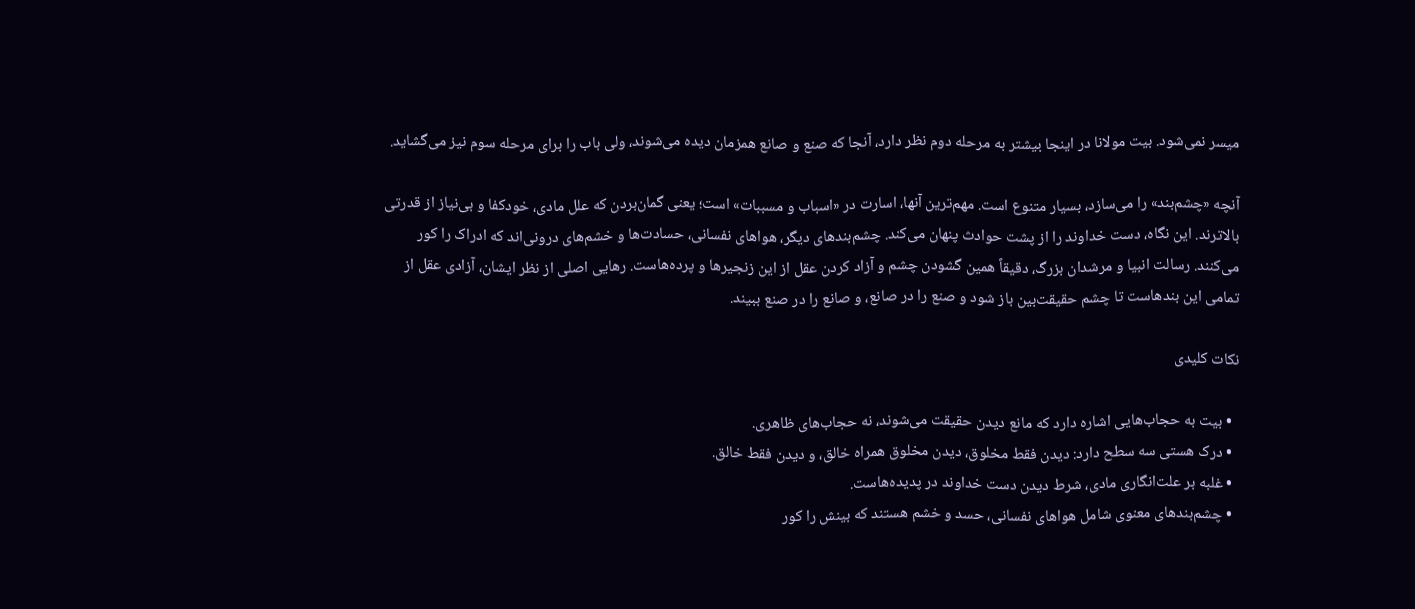میسر نمی‌شود. بیت مولانا در اینجا بیشتر به مرحله دوم نظر دارد، آنجا که صنع و صانع همزمان دیده می‌شوند، ولی باب را برای مرحله سوم نیز می‌گشاید.

آنچه «چشم‌بند» را می‌سازد، بسیار متنوع است. مهم‌ترین آنها، اسارت در «اسباب و مسببات» است؛ یعنی گمان‌بردن که علل مادی، خودکفا و بی‌نیاز از قدرتی بالاترند. این نگاه، دست خداوند را از پشت حوادث پنهان می‌کند. چشم‌بندهای دیگر، هواهای نفسانی، حسادت‌ها و خشم‌های درونی‌اند که ادراک را کور می‌کنند. رسالت انبیا و مرشدان بزرگ، دقیقاً همین گشودن چشم و آزاد کردن عقل از این زنجیرها و پرده‌هاست. رهایی اصلی از نظر ایشان، آزادی عقل از تمامی این بندهاست تا چشم حقیقت‌بین باز شود و صنع را در صانع، و صانع را در صنع ببیند.

نکات کلیدی

  • بیت به حجاب‌هایی اشاره دارد که مانع دیدن حقیقت می‌شوند، نه حجاب‌های ظاهری.
  • درک هستی سه سطح دارد: دیدن فقط مخلوق، دیدن مخلوق همراه خالق، و دیدن فقط خالق.
  • غلبه بر علت‌انگاری مادی، شرط دیدن دست خداوند در پدیده‌هاست.
  • چشم‌بندهای معنوی شامل هواهای نفسانی، حسد و خشم هستند که بینش را کور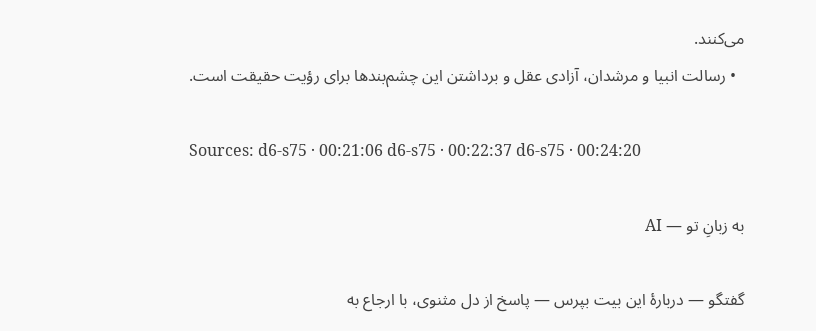می‌کنند.
  • رسالت انبیا و مرشدان، آزادی عقل و برداشتن این چشم‌بندها برای رؤیت حقیقت است.

Sources: d6-s75 · 00:21:06 d6-s75 · 00:22:37 d6-s75 · 00:24:20

به زبانِ تو — AI

گفتگو — دربارهٔ این بیت بپرس — پاسخ از دل مثنوی، با ارجاع به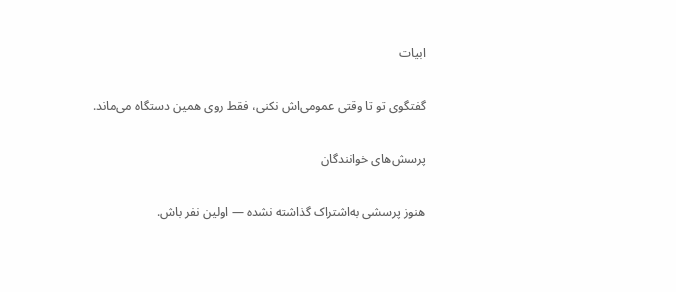ابیات

گفتگوی تو تا وقتی عمومی‌اش نکنی، فقط روی همین دستگاه می‌ماند.

پرسش‌های خوانندگان

هنوز پرسشی به‌اشتراک گذاشته نشده — اولین نفر باش.